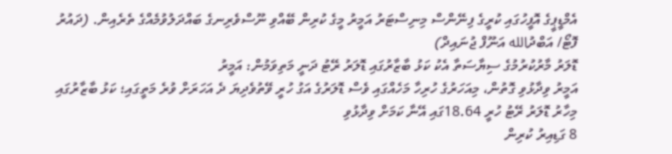އެމްޑީޕީގެ އޮފީހުގައި ކުރީގެ ފިނޭންސް މިނިސްޓަރު އަމީރު މީގެ ކުރިން ބޭއްވި ނޫސްވެރިނގެ ބައްދަލުވުމެއްގެ ތެރެއިން. (ދައުރު ފޮޓޯ/ އަބްދުالله އަނޫފް ޖުނައިދް)
ޑޮލަރު މާރުކުރުމުގެ ސިޔާސަތާ އެކު ކަޅު ބާޒާރުގައި ޑޮލަރު ރޭޓު ދަނީ މަތިވަމުން: އަމީރު
އަމީރު ވިދާޅުވި ގޮތުން، މިއަހަރުގެ ހުރިހާ މަހެއްގައި ވެސް ޑޮލަރުގެ އަގު ހުރީ ވޭތުވެދިޔަ ދެ އަހަރަށް ވުރެ މަތީގައި؛ ކަޅު ބާޒާރުގައި މިހާރު ޑޮލަރު ރޭޓު ހުރީ 18.64ގައި އޭނާ ކަމަށް ވިދާޅުވި
8 ގަޑިއިރު ކުރިން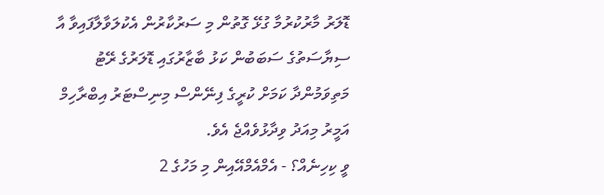ޑޮލަރު މާރުކުރުމާ ގުޅޭ ގޮތުން މި ސަރުކާރުން އެކުލަވާލާފައިވާ އާ ސިޔާސަތުގެ ސަބަބުން ކަޅު ބާޒާރުގައި ޑޮލަރުގެ ރޭޓު މަތިވަމުންދާ ކަމަށް ކުރީގެ ފިނޭންސް މިނިސްޓަރު އިބްރާހިމް އަމީރު މިއަދު ވިދާޅުވެއްޖެ އެވެ.
ވީ ކިހިނެއް؟ - އެމްއެމްއޭއިން މި މަހުގެ 2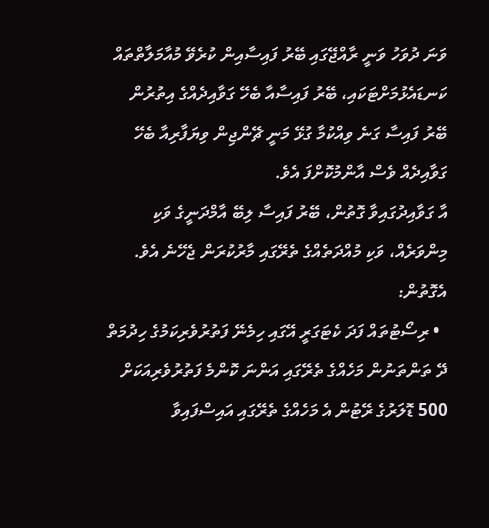ވަނަ ދުވަހު ވަނީ ރާއްޖޭގައި ބޭރު ފައިސާއިން ކުރެވޭ މުއާމަލާތްތައް ކަނޑައެޅުމަށްޓަކައި، ބޭރު ފައިސާއާ ބެހޭ ގަވާއިދެއްގެ އިތުރުން ބޭރު ފައިސާ ގަނެ ވިއްކުމާ ގުޅޭ މަނީ ޗޭންޖިން ވިޔަފާރިއާ ބެހޭ ގަވާއިދެއް ވެސް އާންމުކޮށްފަ އެވެ.
އާ ގަވާއިދުގައިވާ ގޮތުން، ބޭރު ފައިސާ ލިބޭ އާމްދަނީގެ ވަކި މިންވަރެއް، ވަކި މުއްދަތެއްގެ ތެރޭގައި މާރުކުރަން ޖެހޭނެ އެވެ. އެގޮތުން:
  • ރިސޯޓުތައް ފަދަ ކެޓަގަރީ އޭގައި ހިމެނޭ ފަތުރުވެރިކަމުގެ ހިދުމަތް ދޭ ތަންތަނުން މަހެއްގެ ތެރޭގައި އަންނަ ކޮންމެ ފަތުރުވެރިއަކަށް 500 ޑޮލަރުގެ ރޭޓުން އެ މަހެއްގެ ތެރޭގައި އައިސްފައިވާ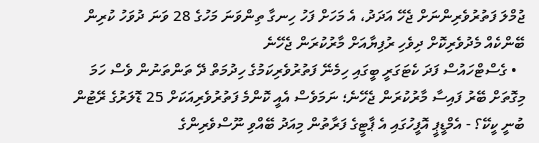ޖުމްލަ ފަތުރުވެރިންނަށް ޖެހޭ އަދަދު، އެ މަހަށް ފަހު ހިނގާ ތިންވަނަ މަހުގެ 28 ވަނަ ދުވަހު ކުރިން ބޭންކެއް މެދުވެރިކޮށް ދިވެހި ރުފިޔާއަށް މާރުކުރަން ޖެހޭނެ
  • ގެސްޓްހައުސް ފަދަ ކެޓަގަރީ ބީގައި ހިމެނޭ ފަތުރުވެރިކަމުގެ ހިދުމަތް ދޭ ތަންތަނުން ވެސް ހަމަ މިގޮތަށް ބޭރު ފައިސާ މާރުކުރަން ޖެހޭނެ؛ ނަމަވެސް އެއީ ކޮންމެ ފަތުރުވެރިއަކަށް 25 ޑޮލަރުގެ ރޭޓުން
ބުނީ ކީކޭ؟ - އެމްޑީޕީ އޮފީހުގައި އެ ޕާޓީގެ ފަރާތުން މިއަދު ބޭއްވި ނޫސްވެރިންގެ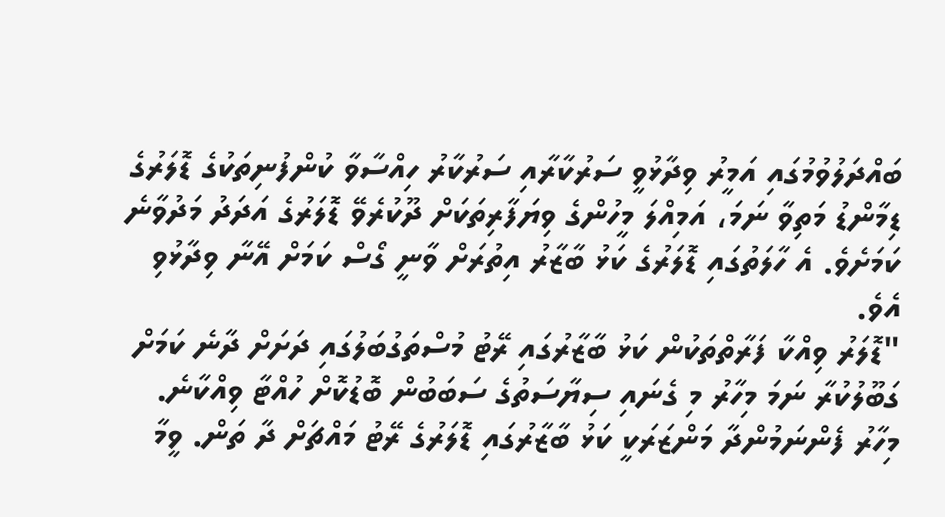ބައްދަލުވުމުގައި އަމީރު ވިދާޅުވީ ސަރުކާރާއި ސަރުކާރު ހިއްސާވާ ކުންފުނިތަކުގެ ޑޮލަރުގެ ޑިމާންޑު މަތިވާ ނަމަ، އަމިއްލަ މީހުންގެ ވިޔަފާރިތަކަށް ދޫކުރެވޭ ޑޮލަރުގެ އަދަދު މަދުވާނެ ކަމަށެވެ. އެ ހާލަތުގައި ޑޮލަރުގެ ކަޅު ބާޒާރު އިތުރަށް ވާނީ ގޯސް ކަމަށް އޭނާ ވިދާޅުވި އެވެ.
"ޑޮލަރު ވިއްކާ ފަރާތްތަކުން ކަޅު ބާޒާރުގައި ރޭޓު މުސްތަގުބަލުގައި ދަށަށް ދާނެ ކަމަށް ގަބޫލުކުރާ ނަމަ މިހާރު މި ގެނައި ސިޔާސަތުގެ ސަބަބުން ބޮޑުކޮށް ހުއްޓާ ވިއްކާނެ. މިހާރު ފެންނަމުންދާ މަންޒަރަކީ ކަޅު ބާޒާރުގައި ޑޮލަރުގެ ރޭޓު މައްޗަށް ދާ ތަން. ވީމާ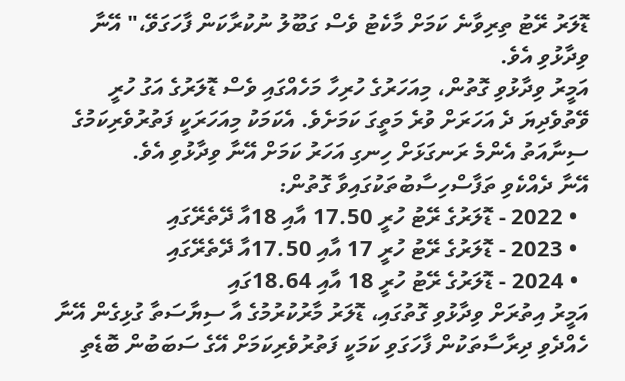ޑޮލަރު ރޭޓު ތިރިވާނެ ކަމަށް މާކެޓު ވެސް ގަބޫލު ނުކުރާކަން ފާހަގަވޭ،" އޭނާ ވިދާޅުވި އެވެ.
އަމީރު ވިދާޅުވި ގޮތުން، މިއަހަރުގެ ހުރިހާ މަހެއްގައި ވެސް ޑޮލަރުގެ އަގު ހުރީ ވޭތުވެދިޔަ ދެ އަހަރަށް ވުރެ މަތީގަ ކަމަށެވެ. އެކަމަކު މިއަހަރަކީ ފަތުރުވެރިކަމުގެ ސިނާއަތު އެންމެ ރަނގަޅަށް ހިނގި އަހަރު ކަމަށް އޭނާ ވިދާޅުވި އެވެ.
އޭނާ ދެއްކެވި ތަފާސްހިސާބުތަކުގައިވާ ގޮތުން:
  • 2022 - ޑޮލަރުގެ ރޭޓު ހުރީ 17.50 އާއި 18އާ ދޭތެރޭގައި
  • 2023 - ޑޮލަރުގެ ރޭޓު ހުރީ 17 އާއި 17.50އާ ދޭތެރޭގައި
  • 2024 - ޑޮލަރުގެ ރޭޓު ހުރީ 18 އާއި 18.64ގައި
އަމީރު އިތުރަށް ވިދާޅުވި ގޮތުގައި، ޑޮލަރު މާރުކުރުމުގެ އާ ސިޔާސަތާ ގުޅިގެން އޭނާ ހެއްދެވި ދިރާސާތަކުން ފާހަގަވި ކަމަކީ ފަތުރުވެރިކަމަށް އޭގެ ސަބަބުން ބޮޑެތި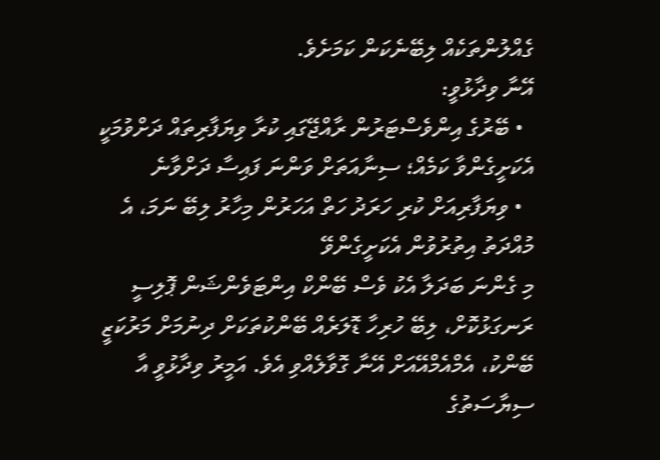ގެއްލުންތަކެއް ލިބޭނެކަން ކަމަށެވެ.
އޭނާ ވިދާޅުވީ:
  • ބޭރުގެ އިންވެސްޓަރުން ރާއްޖޭގައި ކުރާ ވިޔަފާރިތައް ދަށްވުމަކީ އެކަށީގެންވާ ކަމެއް؛ ސިނާއަތަށް ވަންނަ ފައިސާ ދަށްވާނެ
  • ވިޔަފާރިއަށް ކުރި ހަރަދު ހަތް އަހަރުން މިހާރު ލިބޭ ނަމަ، އެ މުއްދަތު އިތުރުވުން އެކަށީގެންވޭ
މި ގެންނަ ބަދަލާ އެކު ވެސް ބޭންކް އިންޓަވެންޝަން ޕޮލިސީ ރަނގަޅުކޮށް، ލިބޭ ހުރިހާ ޑޮލަރެއް ބޭންކުތަކަށް ދިނުމަށް މަރުކަޒީ ބޭންކު، އެމްއެމްއޭއަށް އޭނާ ގޮވާލެއްވި އެވެ. އަމީރު ވިދާޅުވީ އާ ސިޔާސަތުގެ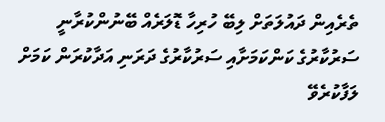ތެރެއިން ދައުލަތަށް ލިބޭ ހުރިހާ ޑޮލަރެއް ބޭނުންކުރާނީ ސަރުކާރުގެ ކަންކަމަށާއި ސަރުކާރުގެ ދަރަނި އަދާކުރަން ކަމަށް ލަފާކުރެވޭ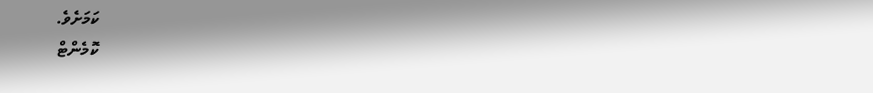ކަމަށެވެ.
ކޮމެންޓް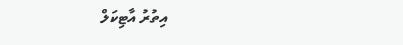އިތުރު އާޓިކަލް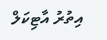އިތުރު އާޓިކަލް